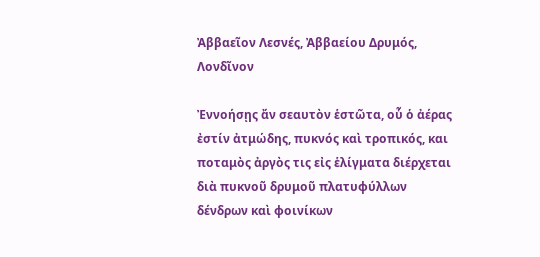Ἀββαεῖον Λεσνές, Ἀββαείου Δρυμός, Λονδῖνον

Ἐννοήσῃς ἄν σεαυτὸν ἑστῶτα, οὗ ὁ ἀέρας ἐστίν ἀτμώδης, πυκνός καὶ τροπικός, και ποταμὸς ἀργὸς τις εἰς ἑλίγματα διέρχεται διὰ πυκνοῦ δρυμοῦ πλατυφύλλων δένδρων καὶ φοινίκων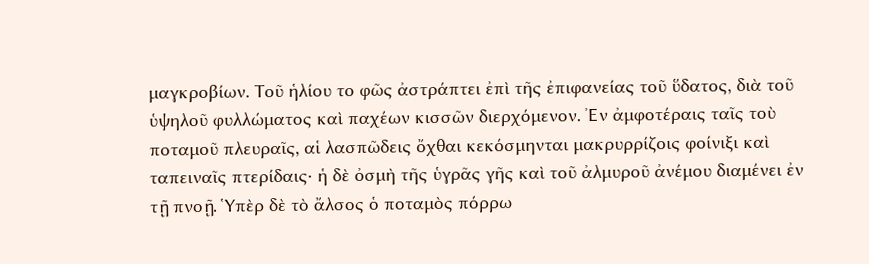μαγκροβίων. Τοῦ ἡλίου το φῶς ἀστράπτει ἐπὶ τῆς ἐπιφανείας τοῦ ὕδατος, διὰ τοῦ ὑψηλοῦ φυλλώματος καὶ παχέων κισσῶν διερχόμενον. Ἐν ἀμφοτέραις ταῖς τοὺ ποταμοῦ πλευραῖς, αἱ λασπῶδεις ὄχθαι κεκόσμηνται μακρυρρίζοις φοίνιξι καὶ ταπειναῖς πτερίδαις· ἡ δὲ ὀσμὴ τῆς ὑγρᾶς γῆς καὶ τοῦ ἀλμυροῦ ἀνέμου διαμένει ἐν τῇ πνοῇ. Ὑπὲρ δὲ τὸ ἄλσος ὁ ποταμὸς πόρρω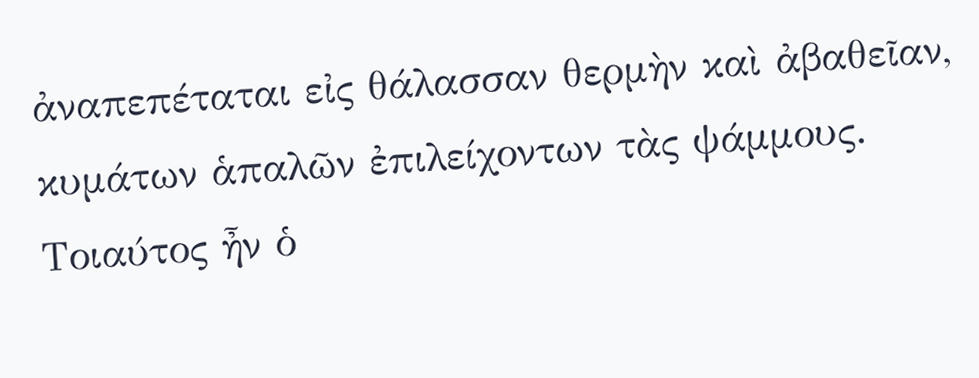ἀναπεπέταται εἰς θάλασσαν θερμὴν καὶ ἀβαθεῖαν, κυμάτων ἁπαλῶν ἐπιλείχοντων τὰς ψάμμους. Τοιαύτος ἦν ὁ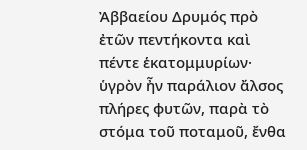Ἀββαείου Δρυμός πρὸ ἐτῶν πεντήκοντα καὶ πέντε ἑκατομμυρίων· ὑγρὸν ἦν παράλιον ἄλσος πλήρες φυτῶν, παρὰ τὸ στόμα τοῦ ποταμοῦ, ἔνθα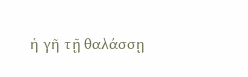ἡ γῆ τῇ θαλάσσῃ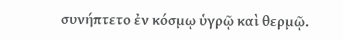συνήπτετο ἐν κόσμῳ ὑγρῷ καὶ θερμῷ.